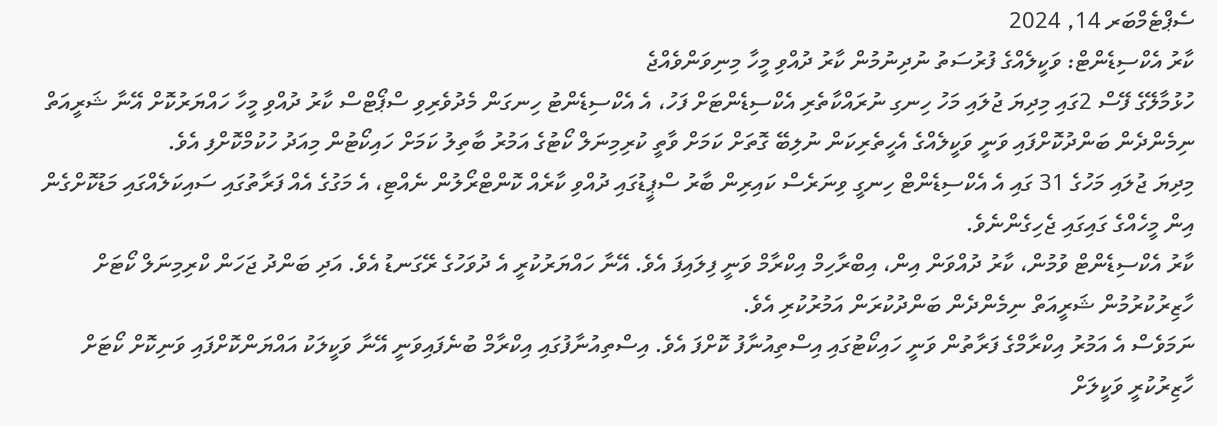ސެޕްޓެމްބަރ 14, 2024
ކާރު އެކްސިޑެންޓް: ވަކީލެއްގެ ފުރުސަތު ނުދިނުމުން ކާރު ދުއްވި މީހާ މިނިވަންވެއްޖެ
ހުޅުމާލޭގެ ފޭސް 2ގައި މިދިޔަ ޖުލައި މަހު ހިނގި ނުރައްކާތެރި އެކްސިޑެންޓަށް ފަހު، އެ އެކްސިޑެންޓު ހިނގަން މެދުވެރިވި ސްޕޯޓްސް ކާރު ދުއްވި މީހާ ހައްޔަރުކޮށް އޭނާ ޝަރީއަތް ނިމެންދެން ބަންދުކޮށްފައި ވަނީ ވަކީލެއްގެ އެހީތެރިކަން ނުލިބޭ ގޮތަށް ކަމަށް ވާތީ ކުރިމިނަލް ކޯޓުގެ އަމުރު ބާތިލު ކަމަށް ހައިކޯޓުން މިއަދު ހުކުމްކޮށްފި އެވެ.
މިދިޔަ ޖުލައި މަހުގެ 31 ގައި އެ އެކްސިޑެންޓް ހިނގީ ވިނަރެސް ކައިރިން ބާރު ސްޕީޑުގައި ދުއްވި ކާރެއް ކޮންޓްރޯލުން ނެއްޓި، އެ މަގުގެ އެއް ފަރާތުގައި ސައިކަލެއްގައި މަޑުކޮށްގެން އިން މީހެއްގެ ގައިގައި ޖެހިގެންނެވެ.
ކާރު އެކްސިޑެންޓް ވުމުން، ކާރު ދުއްވަން އިން، އިބްރާހިމް އިކްރާމް ވަނީ ފިލައިފަ އެވެ. އޭނާ ހައްޔަރުކުރީ އެ ދުވަހުގެ ރޭގަނޑު އެވެ. އަދި ބަންދު ޖަހަން ކްރިމިނަލް ކޯޓަށް ހާޒިރުކުރުމުން ޝަރީއަތް ނިމެންދެން ބަންދުކުރަން އަމުރުކުރި އެވެ.
ނަމަވެސް އެ އަމުރު އިކްރާމްގެ ފަރާތުން ވަނީ ހައިކޯޓުގައި އިސްތިއުނާފު ކޮށްފަ އެވެ. އިސްތިއުނާފުގައި އިކްރާމް ބުނެފައިވަނީ އޭނާ ވަކީލަކު އައްޔަންކޮށްފައި ވަނިކޮށް ކޯޓަށް ހާޒިރުކުރީ ވަކީލަށް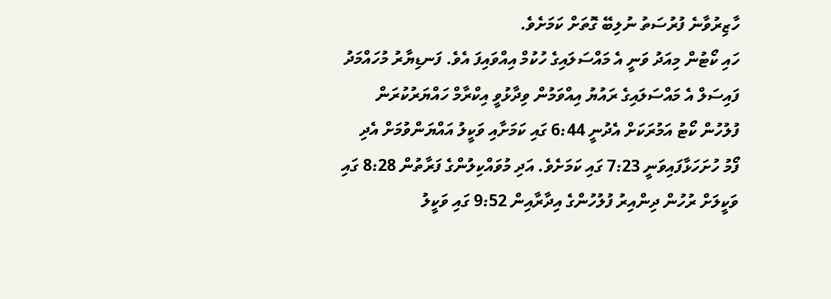ހާޒިރުވާނެ ފުރުސަތު ނުލިބޭ ގޮތަށް ކަމަށެވެ.
ހައި ކޯޓުން މިއަދު ވަނީ އެ މައްސަލައިގެ ހުކުމް އިއްވައިފަ އެވެ. ފަނޑިޔާރު މުހައްމަދު ފައިސަލް އެ މައްސަލައިގެ ރައުޔު އިއްވަމުން ވިދާޅުވީ އިކްރާމް ހައްޔަރުކުރަން ފުލުހުން ކޯޓު އަމުރަކަށް އެދުނީ 6:44 ގައި ކަމަށާއި ވަކީލު އައްޔަންވުމަށް އެދި ފޯމު ހުށަހަޅާފައިވަނީ 7:23 ގައި ކަމަށެވެ. އަދި މުވައްކިލުންގެ ފަރާތުން 8:28 ގައި ވަކީލަށް ރުހުން ދިންއިރު ފުލުހުންގެ އިދާރާއިން 9:52 ގައި ވަކީލު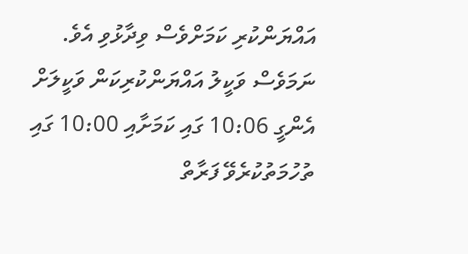އައްޔަންކުރި ކަމަށްވެސް ވިދާޅުވި އެވެ.
ނަމަވެސް ވަކީލު އައްޔަންކުރިކަން ވަކީލަށް އެންގީ 10:06 ގައި ކަމަށާއި 10:00 ގައި ތުހުމަތުކުރެވޭ ފަރާތް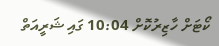ކޯޓަށް ހާޒިރުކޮށް 10:04 ގައި ޝަރީއަތް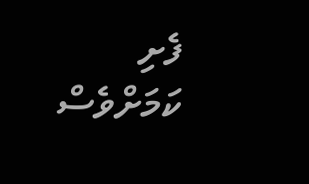ފެށި ކަމަށްވެސް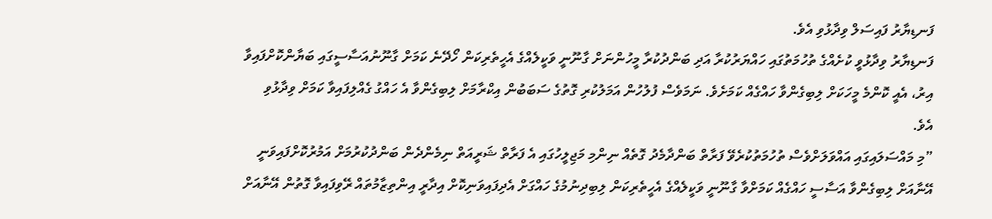ފަނޑިޔާރު ފައިސަލް ވިދާޅުވި އެވެ.
ފަނޑިޔާރު ވިދާޅުވީ ކުށެއްގެ ތުހުމަތުގައި ހައްޔަރުކުރާ އަދި ބަންދުކުރާ މީހުންނަށް ގާނޫނީ ވަކީލެއްގެ އެހީތެރިކަން ހޯދޭނެ ކަމަށް ގާނޫނުއަސާސީގައި ބަޔާންކޮށްފައިވާ އިރު، އެއީ ކޮންމެ މީހަކަށް ލިބިގެންވާ ހައްގެއް ކަމަށެވެ. ނަމަވެސް ފުލުހުން އަމަލުކުރި ގޮތުގެ ސަބަބުން އިކްރާމަށް ލިބިގެންވާ އެ ހައްގު ގެއްލިފައިވާ ކަމަށް ވިދާޅުވި އެވެ.
”މި މައްސަލައިގައި އައްވަލަށްވެސް ތުހުމަތުކުރެވޭ ފަރާތް ބަންދާމެދު ގޮތެއް ނިންމި މަޖިލީހުގައި އެ ފަރާތް ޝަރީއަތް ނިމެންދެން ބަންދުކުރުމަށް އަމުރުކޮށްފައިވަނީ އޭނާއަށް ލިބިގެންވާ އަސާސީ ހައްގެއް ކަމަށްވާ ގާނޫނީ ވަކީލެއްގެ އެހީތެރިކަން ލިބިދިނުމުގެ ހައްގަށް އެދިފައިވަނިކޮށް އިދާރީ އިންތިޒާމުތައް ރޭވިފައިވާ ގޮތުން އޭނާއަށް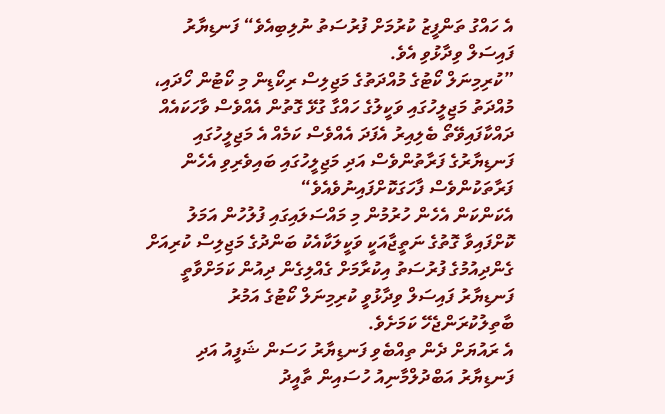އެ ހައްގު ތަންފީޒު ކުރުމަށް ފުރުސަތު ނުލިބިއެވެ“ ފަނޑިޔާރު ފައިސަލް ވިދާޅުވި އެވެ.
”ކުރިމިނަލް ކޯޓުގެ މުއްދަތުގެ މަޖިލިސް ރިކޯޑިން މި ކޯޓުން ހޯދައި، މުއްދަތު މަޖިލީހުގައި ވަކީލުގެ ހައްގާ ގުޅޭ ގޮތުން އެއްވެސް ވާހަކައެއް ދައްކާފައިވޭތޯ ބެލިއިރު އެފަދަ އެއްވެސް ކަމެއް އެ މަޖިލީހުގައި ފަނޑިޔާރުގެ ފަރާތުންވެސް އަދި މަޖިލީހުގައި ބައިވެރިވި އެހެން ފަރާތަކުންވެސް ފާހަގަކޮށްފައިނުވެއެވެ“
އެކަންކަން އެހެން ހުރުމުން މި މައްސަލައިގައި ފުލުހުން އަމަލު ކޮށްފައިވާ ގޮތުގެ ނަތީޖާއަކީ ވަކީލަކާއެކު ބަންދުގެ މަޖިލިސް ކުރިއަށް ގެންދިއުމުގެ ފުރުސަތު އިކުރާމަށް ގެއްލިގެން ދިއުން ކަމަށްވާތީ ފަނޑިޔާރު ފައިސަލް ވިދާޅުވީ ކުރިމިނަލް ކޯޓުގެ އަމުރު ބާތިލުކުރަންޖެހޭ ކަމަށެވެ.
އެ ރައުޔަށް ދެން ތިއްބެވި ފަނޑިޔާރު ހަސަން ޝަފީއު އަދި ފަނޑިޔާރު އަބްދުލްމާނިއު ހުސައިން ތާއީދު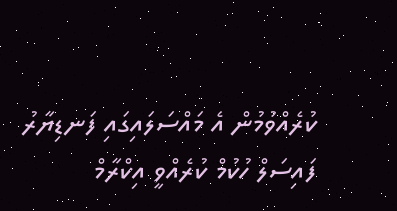ކުރެއްވުމުން އެ މައްސަލައިގައި ފަނޑިޔާރު ފައިސަލް ހުކުމް ކުރެއްވީ އިކްރާމް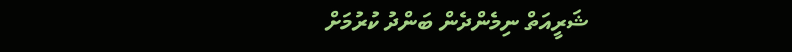ޝަރީއަތް ނިމެންދެން ބަންދު ކުރުމަށް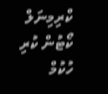ކްރިމިނަލް ކޯޓުން ކުރި ހުކުމް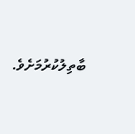ބާތިލުކުރުމަށެވެ.